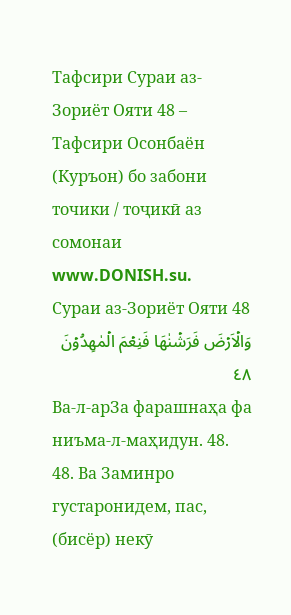Тафсири Сураи аз-Зориёт Ояти 48 – Тафсири Осонбаён (Куръон) бо забони точики / тоҷикӣ аз сомонаи www.DONISH.su.
Сураи аз-Зориёт Ояти 48
وَالۡاَرۡضَ فَرَشۡنٰهَا فَنِعۡمَ الۡمٰهِدُوۡنَ ٤٨
Ва-л-арЗа фарашнаҳа фа ниъма-л-маҳидун. 48.
48. Ва Заминро густаронидем, пас, (бисёр) некӯ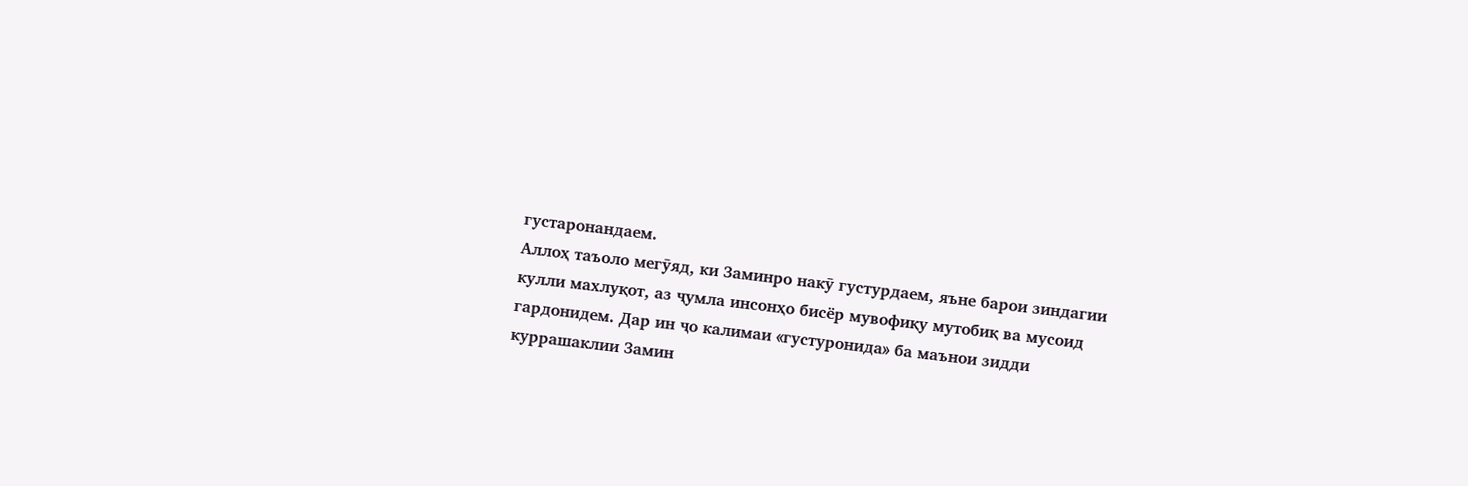густаронандаем.
Аллоҳ таъоло мегӯяд, ки Заминро накӯ густурдаем, яъне барои зиндагии кулли махлуқот, аз ҷумла инсонҳо бисёр мувофиқу мутобиқ ва мусоид гардонидем. Дар ин ҷо калимаи «густуронида» ба маънои зидди куррашаклии Замин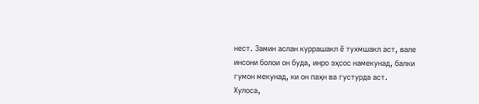нест. Замин аслан куррашакл ё тухмшакл аст, вале инсони болои он буда, инро эҳсос намекунад, балки гумон мекунад, ки он паҳн ва густурда аст.
Хулоса,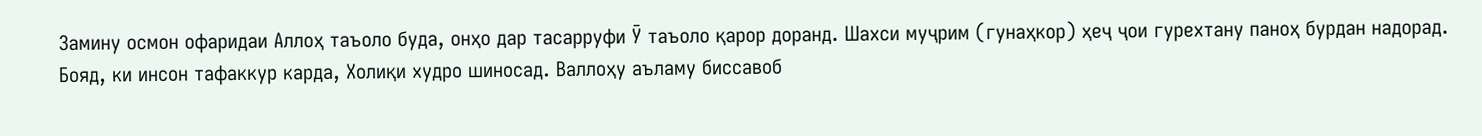Замину осмон офаридаи Аллоҳ таъоло буда, онҳо дар тасарруфи Ӯ таъоло қарор доранд. Шахси муҷрим (гунаҳкор) ҳеҷ ҷои гурехтану паноҳ бурдан надорад. Бояд, ки инсон тафаккур карда, Холиқи худро шиносад. Валлоҳу аъламу биссавоб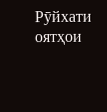Рӯйхати оятҳои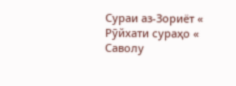Сураи аз-Зориёт «
Рӯйхати сураҳо «
Саволу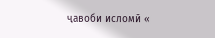ҷавоби исломӣ «